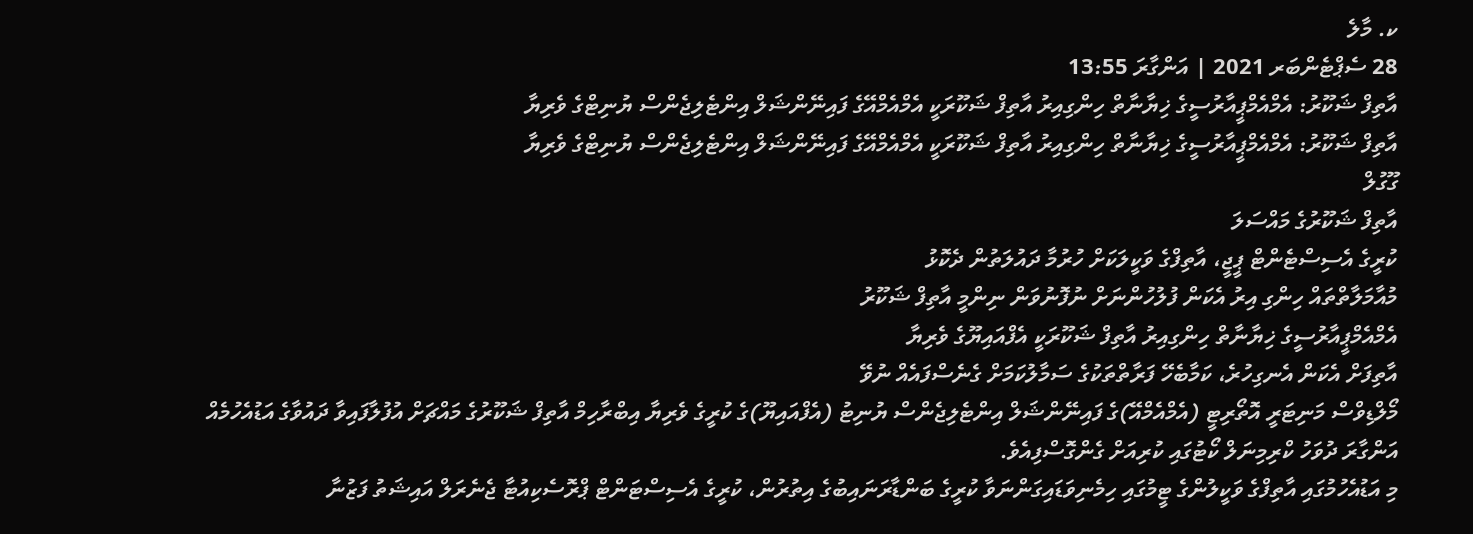ކ. މާލެ
28 ސެޕްޓެންބަރ 2021 | އަންގާރަ 13:55
އާތިފް ޝަކޫރު: އެމްއެމްޕީއާރުސީގެ ޚިޔާނާތް ހިންގިއިރު އާތިފް ޝަކޫރަކީ އެމްއެމްއޭގެ ފައިނޭންޝަލް އިންޓެލިޖެންސް ޔުނިޓްގެ ވެރިޔާ
އާތިފް ޝަކޫރު: އެމްއެމްޕީއާރުސީގެ ޚިޔާނާތް ހިންގިއިރު އާތިފް ޝަކޫރަކީ އެމްއެމްއޭގެ ފައިނޭންޝަލް އިންޓެލިޖެންސް ޔުނިޓްގެ ވެރިޔާ
ގޫގުލް
އާތިފް ޝަކޫރުގެ މައްސަލަ
ކުރީގެ އެސިސްޓެންޓް ޕީޖީ، އާތިފްގެ ވަކީލަކަށް ހުރުމާ ދައުލަތުން ދެކޮޅު
މުއާމަލާތްތައް ހިންގި އިރު އެކަން ފުލުހުންނަށް ނުފޮނުވަން ނިންމީ އާތިފް ޝަކޫރު
އެމްއެމްޕީއާރުސީގެ ޚިޔާނާތް ހިންގިއިރު އާތިފް ޝަކޫރަކީ އެފްއައިޔޫގެ ވެރިޔާ
އާތިފަށް އެކަން އެނގިހުރެ، ކަމާބެހޭ ފަރާތްތަކުގެ ސަމާލުކަމަށް ގެނެސްފައެއް ނުވޭ
މޯލްޑިވްސް މަނިޓަރީ އޮތޯރިޓީ (އެމްއެމްއޭ)ގެ ފައިނޭންޝަލް އިންޓެލިޖެންސް ޔުނިޓު (އެފްއައިޔޫ)ގެ ކުރީގެ ވެރިޔާ އިބްރާހިމް އާތިފް ޝަކޫރުގެ މައްޗަށް އުފުލާފައިވާ ދައުވާގެ އަޑުއެހުމެއް އަންގާރަ ދުވަހު ކްރިމިނަލް ކޯޓުގައި ކުރިއަށް ގެންގޮސްފިއެވެ.
މި އަޑުއެހުމުގައި އާތިފްގެ ވަކީލުންގެ ޓީމުގައި ހިމެނިވަޑައިގަންނަވާ ކުރީގެ ބަންޑާރަނައިބުގެ އިތުރުން، ކުރީގެ އެސިސްޓަންޓް ޕްރޮސެކިއުޓާ ޖެނެރަލް އައިޝަތު ފަޒުނާ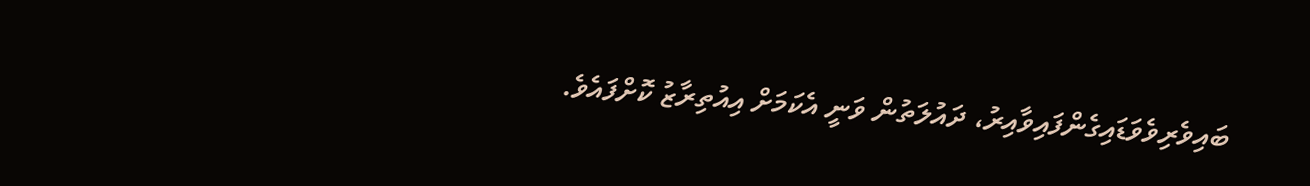ބައިވެރިވެވަޑައިގެންފައިވާއިރު، ދައުލަތުން ވަނީ އެކަމަށް އިއުތިރާޒު ކޮށްފައެވެ.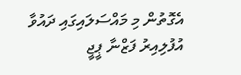އެގޮތުން މި މައްސަލައިގައި ދައުވާ އުފުލިއިރު ފަޒްނާ ޕީޖީ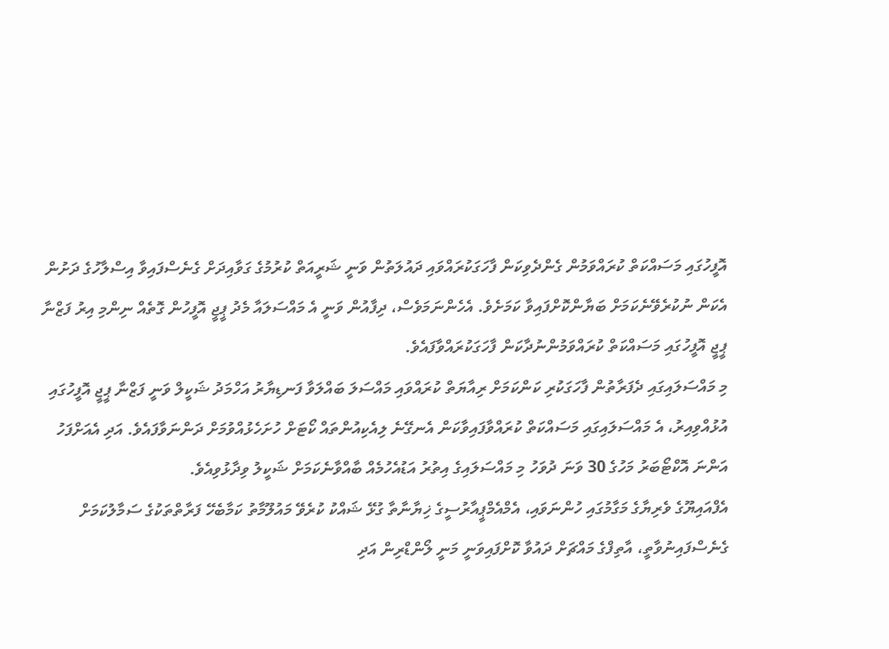އޮފީހުގައި މަސައްކަތް ކުރައްވަމުން ގެންދެވިކަން ފާހަގަކުރައްވައި ދައުލަތުން ވަނީ ޝަރީއަތް ކުރުމުގެ ގަވާއިދަށް ގެނެސްފައިވާ އިސްލާހުގެ ދަށުން އެކަން ނުކުރެވޭނެކަމަށް ބަޔާންކޮށްފައިވާ ކަމަށެވެ. އެހެންނަމަވެސް، ދިފާއުން ވަނީ އެ މައްސަލައާ މެދު ޕީޖީ އޮފީހުން ގޮތެއް ނިންމި އިރު ފަޒްނާ ޕީޖީ އޮފީހުގައި މަސައްކަތް ކުރައްވަމުންނުދާކަން ފާހަގަކުރައްވާފައެވެ.
މި މައްސަލައިގައި ދެފަރާތުން ފާހަގަކުރި ކަންކަމަށް ރިއާޔަތް ކުރައްވައި މައްސަލަ ބައްލަވާ ފަނޑިޔާރު އަހްމަދު ޝަކީލް ވަނީ ފަޒްނާ ޕީޖީ އޮފީހުގައި އުޅުއްވިއިރު، އެ މައްސަލައިގައި މަސައްކަތް ކުރައްވާފައިވާކަން އެނގޭނެ ލިއެކިއުންތައް ކޯޓަށް ހުށަހެޅުއްވުމަށް ދަންނަވާފައެވެ. އަދި އެއަށްފަހު އަންނަ އޮކްޓޯބަރު މަހުގެ 30 ވަނަ ދުވަހު މި މައްސަލައިގެ އިތުރު އަޑުއެހުމެއް ބާއްވާނެކަމަށް ޝަކީލު ވިދާޅުވިއެވެ.
އެފްއައިޔޫގެ ވެރިޔާގެ މަގާމުގައި ހުންނަވައި، އެމްއެމްޕީއާރުސީގެ ޚިޔާނާތާ ގުޅޭ ޝައްކު ކުރެވޭ މައުލޫމާތު ކަމާބެހޭ ފަރާތްތަކުގެ ސަމާލުކަމަށް ގެނެސްފައިނުވާތީ، އާތިފްގެ މައްޗަށް ދައުވާ ކޮށްފައިވަނީ މަނީ ލޯންޑްރިން އަދި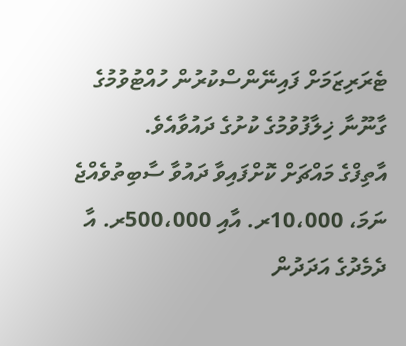ޓެރަރިޒަމަށް ފައިނޭންސްކުރުން ހުއްޓުވުމުގެ ގާނޫނާ ޚިލާފުވުމުގެ ކުށުގެ ދައުވާއެވެ.
އާތިފްގެ މައްޗަށް ކޮށްފައިވާ ދައުވާ ސާބިތުވެއްޖެ ނަމަ، 10،000ރ. އާއި 500،000ރ. އާ ދެމެދުގެ އަދަދުން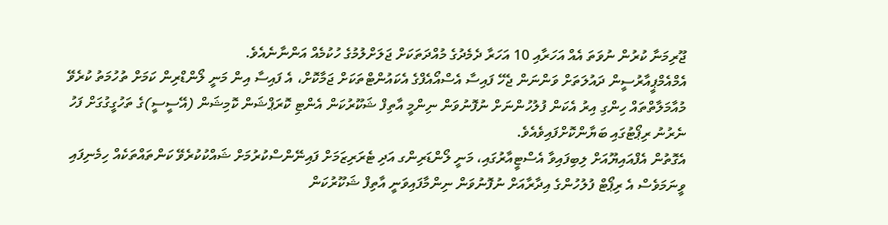ޖޫރިމަނާ ކުރުން ނުވަތަ އެއް އަހަރާއި 10 އަހަރާ ދެމެދުގެ މުއްދަތަކަށް ޖަލަށްލުމުގެ ހުކުމެއް އަންނާނެއެވެ.
އެމްއެމްޕީއާރުސީން ދައުލަތަށް ވަންނަން ޖެހޭ ފައިސާ އެސްއޯއެފްގެ އެކައުންޓްތަކަށް ޖަމާކޮށް، އެ ފައިސާ އިން މަނީ ލޯންޑްރިން ކަމަށް ތުހުމަތު ކުރެވޭ މުއާމަލާތްތައް ހިންގި އިރު އެކަން ފުލުހުންނަށް ނުފޮނުވަން ނިންމީ އާތިފް ޝަކޫރުކަން އެންޓި ކޮރަޕްޝަން ކޮމިޝަން (އޭސީސީ)ގެ ތަހުގީގުގަށް ފަހު ނެރުނު ރިޕޯޓުގައި ބަޔާންކޮށްފައިވެއެވެ.
އެގޮތުން އެފްއައިޔޫއަށް ލިބިފައިވާ އެސްޓީއާރުގައި، މަނީ ލޯންޑަރިންގ އަދި ޓެރަރިޒަމަށް ފައިނޭންސްކުރުމަށް ޝައްކުކުރެވޭ ކަންތައްތަކެއް ހިމެނިފައި ވީނަމަވެސް އެ ރިޕޯޓް ފުލުހުންގެ އިދާރާއަށް ނުފޮނުވަން ނިންމާފައިވަނީ އާތިފް ޝަކޫރުކަން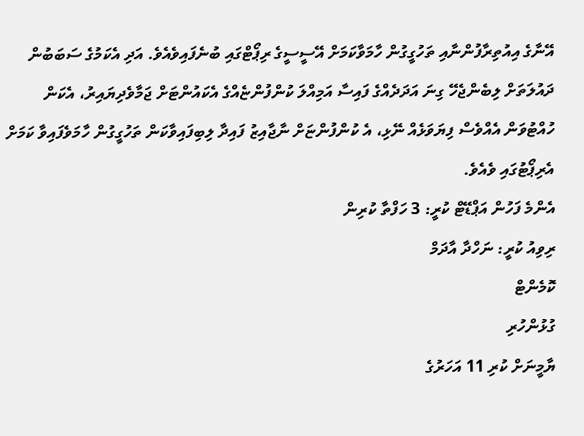އޭނާގެ އިއުތިރާފުންނާއި ތަހުގީގުން ހާމަވާކަމަށް އޭސީސީގެ ރިޕޯޓްގައި ބުނެފައިވެއެވެ. އަދި އެކަމުގެ ސަބަބުން ދައުލަތަށް ލިބެންޖެހޭ ގިނަ އަދަދެއްގެ ފައިސާ އަމިއްލަ ކުންފުންޏެއްގެ އެކައުންޓަށް ޖަމާވެދިޔައިރު، އެކަން ހުއްޓުވަން އެއްވެސް ފިޔަވަޅެއް ނޭޅި، އެ ކުންފުންޏަށް ނާޖާއިޒު ފައިދާ ލިބިފައިވާކަން ތަހުގީގުން ހާމަވެފައިވާ ކަމަށް އެރިޕޯޓުގައި ވެއެވެ.
އެންމެ ފަހުން އަޕްޑޭޓް ކުރީ: 3 ހަފްތާ ކުރިން
ރިވިއު ކުރީ: ނަހްދާ އާދަމް
ކޮމެންޓް
ގުޅުންހުރި
ޔާމީނަށް ކުރި 11 އަހަރުގެ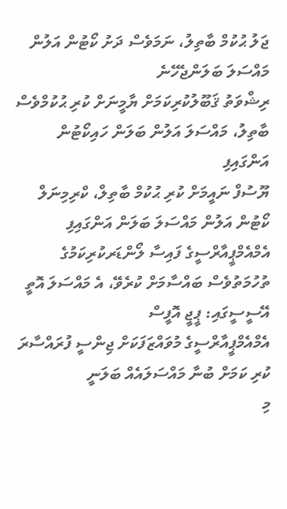ޖަލު ޙުކުމް ބާތިލު، ނަމަވެސް ދަށު ކޯޓުން އަލުން މައްސަލަ ބަލަންޖެހޭނެ
ރިޝްވަތު ޤަބޫލުކުރިކަމަށް ޔާމީނަށް ކުރި ޙުކުމްވެސް ބާތިލު، މައްސަލަ އަލުން ބަލަން ހައިކޯޓުން އަންގައިފި
ޔޫސުފް ނައީމަށް ކުރި ޙުކުމް ބާތިލް، ކްރިމިނަލް ކޯޓުން އަލުން މައްސަލަ ބަލަން އަންގައިފި
އެމްއެމްޕީއާރްސީގެ ފައިސާ ލޯންޑަރކުރިކަމުގެ ތުހުމަތުވެސް ބައްސާމަށް ކުރެވޭ، އެ މައްސަލަ އޮތީ އޭސީސީގައި: ޕީޖީ އޮފީސް
އެމްއެމްޕީއާރްސީގެ މުވައްޒަފަކަށް ޖިންސީ ފުރައްސާރަ ކުރި ކަމަށް ބުނާ މައްސަލައެއް ބަލަނީ
މި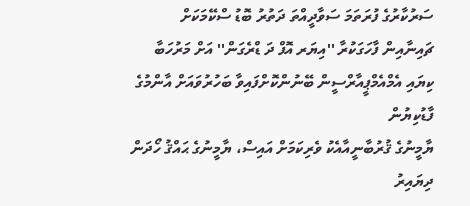ސަރުކާރުގެ ފުރަތަމަ ސަވާދީއްތަ ދަތުރު ބޮޑު ސްކޭމަކަށް
ޗައިނާއިން ފާހަގަކުރާ ''އިޔަރ އޮފް ދަ ޑްރެގަން'' އަށް މަރުހަބާ ކިޔައި އެމްއެމްޕީއާރްސީން ބޭނުންކޮށްފައިވާ ބަހުރުވައަށް އާންމުގެ ފާޑުކިޔުން
ޔާމީނުގެ ޤުރުބާނީއާއެކު ވެރިކަމަށް އައިސް، ޔާމީނުގެ ޙައްޤު ހޯދަން ދިޔައިރު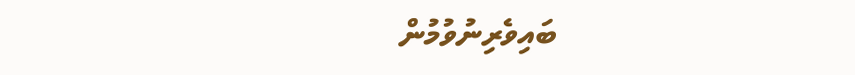ބައިވެރިނުވުމުން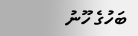ބަހުގެ ހޫނު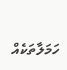ހަމަލާތަކެއް